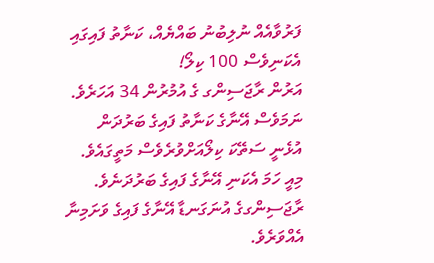ފަރުވާއެއް ނުލިބުނު ބައްޔެއް، ކަނާތު ފައިގައި އެކަނިވެސް 100 ކިލޯ!
އަރުން ރާޖަސިންގ ގެ އުމުރުން 34 އަހަރެވެ. ނަމަވެސް އޭނާގެ ކަނާތު ފައިގެ ބަރުދަން އުޅެނީ ސަތޭކަ ކިލޯއަށްވުރެވެސް މަތީގައެވެ. މިއީ ހަމަ އެކަނި އޭނާގެ ފައިގެ ބަރުދަނެވެ.  ރާޖަސިންގގެ އުނަގަނޑާ އޭނާގެ ފައިގެ ވަށަމިނާ އެއްވަރެވެ.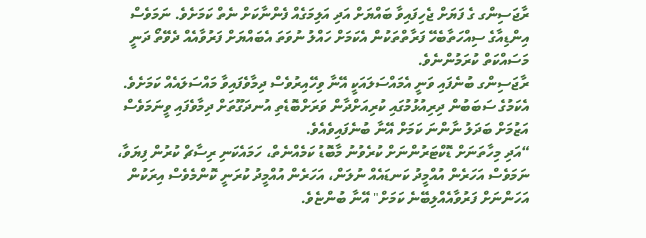ރާޖަސިންގ ގެ ފަޔަށް ޖެހިފައިވާ ބައްޔަށް އަދި އަލިމަގެއް ފެންނާކަށް ނެތް ކަމަށެވެ. ނަމަވެސް އިންޑިއާގެ ސިއްހަތާބެހޭ ފަރާތްތަކުން އެކަމަށް ހައްލު ނުވަތަ އެބައްޔަށް ފަރުވާއެއް ދެވޭތޯ ދަނީ މަސައްކަތް ކުރަމުންނެވެ.
ރާޖަސިންގ ބުނެފައި ވަނީ އެމައްސަލައަކީ އޭނާ ވިހޭއިރުވެސް ދިމާވެފައިވާ މައްސަލައެއް ކަމަށެވެ. އެކަމުގެ ސަބަބުން ދިރިއުޅުމުގައި ކުރިއަށްދާން ވަރަށްބޮޑެތި އުނދަގޫތަށް ދިމާވެފައި ވީނަމަވެސް އަޒުމަށް ބަދަލު ނާންނަ ކަމަށް އޭނާ ބުނެފައިވެއެވެ.
“އަދި މިހާތަނަށް ޑޮކްޓަރުންނަށް ކުރެވުނު މާބޮޑު ކަމެއްނެތް، ހަމައެކަނި ރިސާޗް ކުރުން ފިޔަވާ، ނަމަވެސް އަހަރެން އުއްމީދު ކަނޑައެއް ނުލަން، އަހަރެން އުއްމީދު ކުރަނީ ކޮންމެވެސް އިރަކުން އަހަންނަށް ފަރުވާއެއްލިބޭނެ ކަމަށް" އޭނާ ބުންޏެވެ.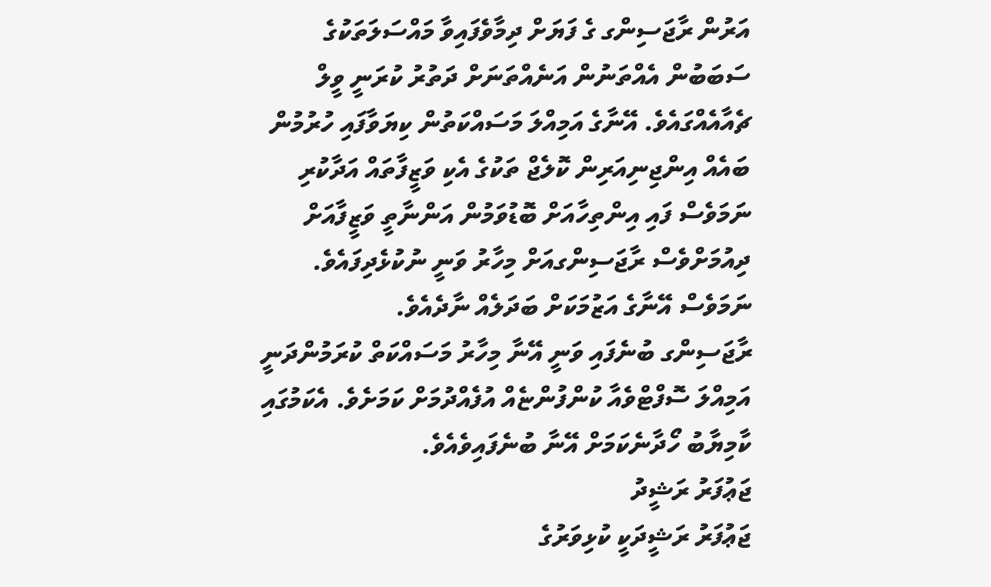އަރުން ރާޖަސިންގ ގެ ފަޔަށް ދިމާވެފައިވާ މައްސަލަތަކުގެ ސަބަބުން އެއްތަނުން އަނެއްތަނަށް ދަތުރު ކުރަނީ ވީލް ޗެއާއެއްގައެވެ. އޭނާގެ އަމިއްލަ މަސައްކަތުން ކިޔަވާފައި ހުރުމުން ބައެއް އިންޖިނިއަރިން ކޮލެޖް ތަކުގެ އެކި ވަޒީފާތައް އަދާކުރި ނަމަވެސް ފައި އިންތިހާއަށް ބޮޑުވަމުން އަންނާތީ ވަޒީފާއަށް ދިއުމަށްވެސް ރާޖަސިންގއަށް މިހާރު ވަނީ ނުކުޅެދިފައެވެ. ނަމަވެސް އޭނާގެ އަޒުމަކަށް ބަދަލެއް ނާދެއެވެ.
ރާޖަސިންގ ބުނެފައި ވަނީ އޭނާ މިހާރު މަސައްކަތް ކުރަމުންދަނީ އަމިއްލަ ސޮފްޓްވެއާ ކުންފުންޏެއް އުފެއްދުމަށް ކަމަށެވެ. އެކަމުގައި ކާމިޔާބު ހޯދާނެކަމަށް އޭނާ ބުނެފައިވެއެވެ.
ޖަޢުފަރު ރަޝީދު
ޖަޢުފަރު ރަޝީދަކީ ކުޅިވަރުގެ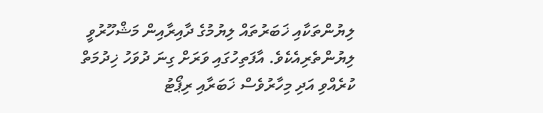ލިޔުންތަކާއި ޚަބަރުތައް ލިޔުމުގެ ދާއިރާއިން މަޝްހޫރުވީ ލިޔުންތެރިއެކެވެ. އާފަތިހުގައި ވަރަށް ގިނަ ދުވަހު ޚިދުމަތް ކުރެއްވި އަދި މިހާރުވެސް ޚަބަރާއި ރިޕޯޓު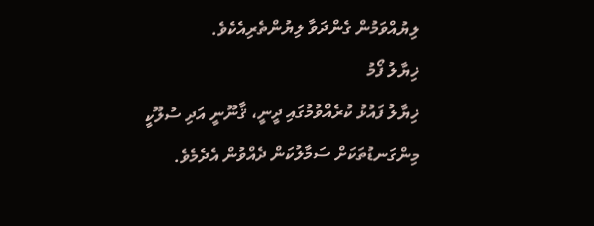ލިޔުއްވަމުން ގެންދަވާ ލިޔުންތެރިއެކެވެ.
ޚިޔާލު ފޯމު
ޚިޔާލު ފައުޅު ކުރެއްވުމުގައި ދީނީ، ޤާނޫނީ އަދި ސުލޫކީ މިންގަނޑުތަކަށް ސަމާލުކަން ދެއްވުން އެދެމެވެ.